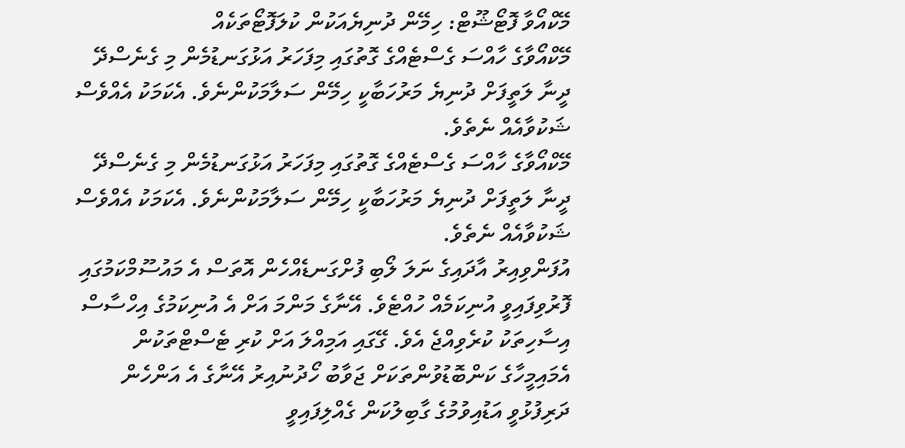މޭކްއޯވާ ފޮޓޯޝޫޓް: ހިމޭން ދުނިޔެއަކުން ކުލަފޮޓޯތަކެއް
މޭކްއޯވާގެ ހާއްސަ ގެސްޓެއްގެ ގޮތުގައި މިފަހަރު އަޅުގަނޑުމެން މި ގެނެސްދޭ ދީނާ ލަތީފަށް ދުނިޔެ މަރުހަބާކީ ހިމޭން ސަލާމަކުންނެވެ. އެކަމަކު އެއްވެސް ޝަކުވާއެއް ނެތެވެ.
މޭކްއޯވާގެ ހާއްސަ ގެސްޓެއްގެ ގޮތުގައި މިފަހަރު އަޅުގަނޑުމެން މި ގެނެސްދޭ ދީނާ ލަތީފަށް ދުނިޔެ މަރުހަބާކީ ހިމޭން ސަލާމަކުންނެވެ. އެކަމަކު އެއްވެސް ޝަކުވާއެއް ނެތެވެ.
އުފަންވިއިރު އާދައިގެ ނަލަ ލޯބި ފުށްގަނޑެއްހެން އޮތަސް އެ މައުސޫމްކަމުގައި ފޮރުވިފައިވީ އުނިކަމެއް ހުއްޓެވެ. އޭނާގެ މަންމަ އަށް އެ އުނިކަމުގެ އިހްސާސް އިސާހިތަކު ކުރެވިއްޖެ އެވެ. ގޭގައި އަމިއްލަ އަށް ކުރި ޓެސްޓްތަކުން އެމައިމީހާގެ ކަންބޮޑުވުންތަކަށް ޖަވާބު ހޯދުނުއިރު އޭނާގެ އެ އަންހެން ދަރިފުޅުވީ އަޑުއިވުމުގެ ގާބިލުކަން ގެއްލިފައިވީ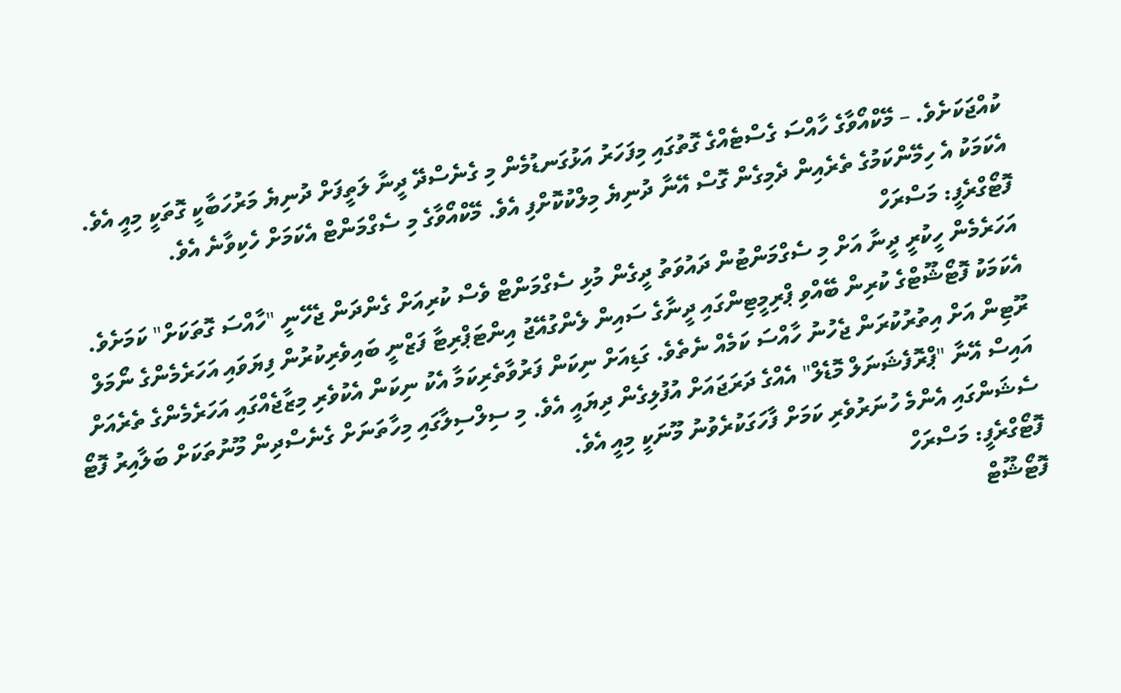ކުއްޖަކަށެވެ. – މޭކްއޯވާގެ ހާއްސަ ގެސްޓެއްގެ ގޮތުގައި މިފަހަރު އަޅުގަނޑުމެން މި ގެނެސްދޭ ދީނާ ލަތީފަށް ދުނިޔެ މަރުހަބާކީ ގޮތަކީ މިއީ އެވެ. އެކަމަކު އެ ހިމޭންކަމުގެ ތެރެއިން ދެމިގެން ގޮސް އޭނާ ދުނިޔެ މިލްކުކޮށްފި އެވެ. މޭކްއޯވާގެ މި ސެގްމަންޓް އެކަމަށް ހެކިވާނެ އެވެ.
ފޮޓޯގްރެފީ: މަސްރަހް
އަހަރެމެން ހީކުރީ ދީނާ އަށް މި ސެގްމަންޓުން ދައުވަތު ދީގެން މުޅި ސެގްމަންޓް ވެސް ކުރިއަށް ގެންދަން ޖެހޭނީ "ހާއްސަ ގޮތަކަށް" ކަމަށެވެ. އެކަމަކު ފޮޓޯޝޫޓްގެ ކުރިން ބޭއްވި ޕްރިމީޓިންގައި ދީނާގެ ސައިން ލެންގުއޭޖު އިންޓަޕްރިޓާ ފަޒްނީ ބައިވެރިކުރުން ފިޔަވައި އަހަރެމެންގެ ނޯމަލް ރޫޓިން އަށް އިތުރުކުރަން ޖެހުނު ހާއްސަ ކަމެއް ނެތެވެ. ގަޑިއަށް ނިކަން ފަރުވާތެރިކަމާ އެކު ނިކަން އެކުވެރި މިޒާޖެއްގައި އަހަރެމެންގެ ތެރެއަށް އައިސް އޭނާ "ޕްރޮފެޝަނަލް މޮޑެލް" އެއްގެ ދަރަޖައަށް އުފުލިގެން ދިޔައީ އެވެ. މި ސިލްސިލާގައި މިހާތަނަށް ގެނެސްދިން މޫނުތަކަށް ބަލާއިރު ފޮޓޯ ސެޝަންގައި އެންމެ ހުނަރުވެރި ކަމަށް ފާހަގަކުރެވުނު މޫނަކީ މިއީ އެވެ.
ފޮޓޯގްރެފީ: މަސްރަހް
ފޮޓޯޝޫޓް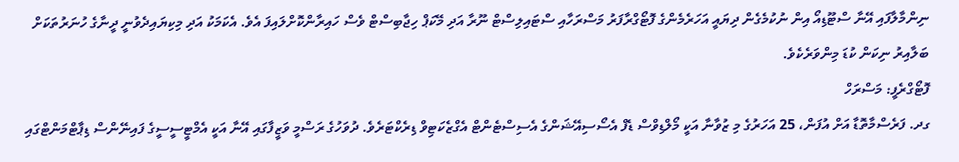ނިންމާލާފައި އޭނާ ސްޓޫޑިއޯ އިން ނުކުމެގެން ދިޔައީ އަހަރެމެންގެ ފޮޓޯގްރާފަރު މަސްރަހާއި ސްޓައިލިސްޓް ނޫރާ އަދި މޭކަޕް ހިޖާބިސްޓް ވެސް ހައިރާންކޮށްލައިފަ އެވެ. އެކަމަކު އަދި މިކިޔައިދެވުނީ ދީނާގެ ހުނަރުތަކަށް ބަލާއިރު ނިކަން ކުޑަ މިންވަރެކެވެ.
ފޮޓޯގްރެފީ: މަސްރަހް
ގދ. ފަރެސްމާތޮޑާ އަށް އުފަން، 25 އަހަރުގެ މި ޒުވާނާ އަކީ މޯލްޑިވްސް ޑެފް އެސޯސިއޭޝަންގެ އެސިސްޓެންޓް އެގްޒެކަޓިވް ޑިރެކްޓަރެވެ. ދުވަހުގެ ރަސްމީ ވަޒީފާގައި އޭނާ އަކީ އެމްޓީސީސީގެ ފައިނޭންސް ޑިޕާޓްމަންޓްގައި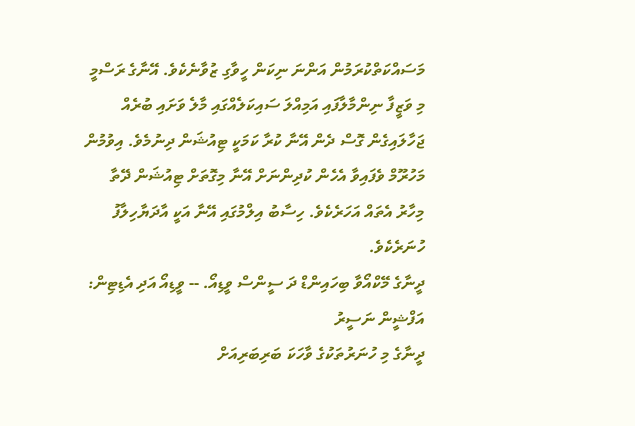މަސައްކަތްކުރަމުން އަންނަ ނިކަން ހީވާގި ޒުވާނެކެވެ. އޭނާގެ ރަސްމީ މި ވަޒީފާ ނިންމާލާފައި އަމިއްލަ ސައިކަލެއްގައި މާލެ ވަށައި ބުރެއް ޖަހާލައިގެން ގޮސް ދެން އޭނާ ކުރާ ކަމަކީ ޓިއުޝަން ދިނުމެވެ. އިވުމުން މަހުރޫމް ވެފައިވާ އެހެން ކުދިންނަށް އޭނާ މިގޮތަށް ޓިއުޝަން ދޭތާ މިހާރު އެތައް އަހަރެކެވެ. ހިސާބު އިލްމުގައި އޭނާ އަކީ އާދަޔާހިލާފު ހުނަރެކެވެ.
ދީނާގެ މޭކްއޯވާ ބިހައިންޑް ދަ ސީންސް ވީޑިއޯ. -- ވީޑިއޯ އަދި އެޑިޓިން: އަފްޝީން ނަސީރު
ދީނާގެ މި ހުނަރުތަކުގެ ވާހަކަ ބަރިބަރިއަށް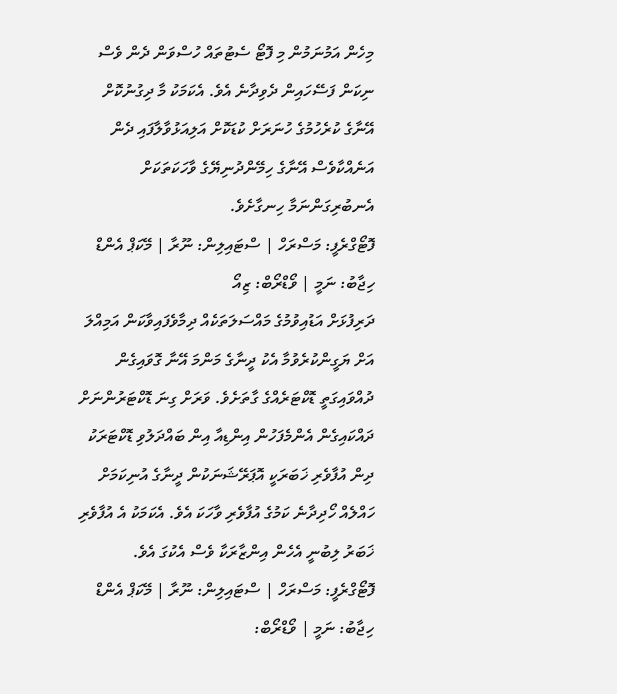މިހެން އަމުނަމުން މި ފޮޓޯ ސެޓުތައް ހުސްވަން ދެން ވެސް ނިކަން ފަސޭހައިން ދެވިދާނެ އެވެ. އެކަމަކު މާ ދިގުނުކޮށް އޭނާގެ ކުރެހުމުގެ ހުނަރަށް ކުޑަކޮށް އަލިއަޅުވާލާފައި ދެން އަނެއްކާވެސް އޭނާގެ ހިމޭންދުނިޔޭގެ ވާހަކަތަކަށް އެނބުރިގަންނަމާ ހިނގާށެވެ.
ފޮޓޯގްރެފީ: މަސްރަހް | ސްޓައިލިން: ނޫރާ | މޭކަޕް އެންޑް ހިޖާބު: ނަމީ | ވޯޑްރޯބް: ޒިއޯ
ދަރިފުޅަށް އަޑުއިވުމުގެ މައްސަލަތަކެއް ދިމާވެފައިވާކަން އަމިއްލަ އަށް ޔަގީންކުރެވުމާ އެކު ދީނާގެ މަންމަ އޭނާ ގޮވައިގެން ދުއްވައިގަތީ ޑޮކްޓަރެއްގެ ގާތަށެވެ. ވަރަށް ގިނަ ޑޮކްޓަރުންނަށް ދައްކައިގެން އެންމެފަހުން އިންޑިއާ އިން ބައްދަލުވި ޑޮކްޓަރަކު ދިން އުފާވެރި ޚަބަރަކީ އޮޕަރޭޝަނަކުން ދީނާގެ އުނިކަމަށް ހައްލެއް ހޯދިދާނެ ކަމުގެ އުފާވެރި ވާހަކަ އެވެ. އެކަމަކު އެ އުފާވެރި ޚަބަރު ލިބުނީ އެހެން އިންޒާރަކާ ވެސް އެކުގަ އެވެ.
ފޮޓޯގްރެފީ: މަސްރަހް | ސްޓައިލިން: ނޫރާ | މޭކަޕް އެންޑް ހިޖާބު: ނަމީ | ވޯޑްރޯބް: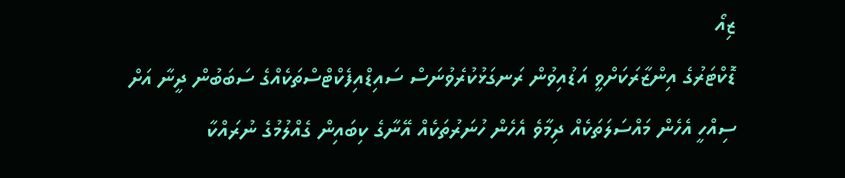ޒިއޯ
ޑޮކްޓަރުގެ އިންޒާރަކަށްވީ އަޑުއިވުން ރަނގަޅުކުރެވުނަސް ސައިޑްއިފެކްޓްސްތަކެއްގެ ސަބަބުން ދީނާ އަށް ސިއްހީ އެހެން މައްސަލަތަކެއް ދިމާވެ އެހެން ހުނަރުތަކެއް އޭނާގެ ކިބައިން ގެއްލުމުގެ ނުރައްކާ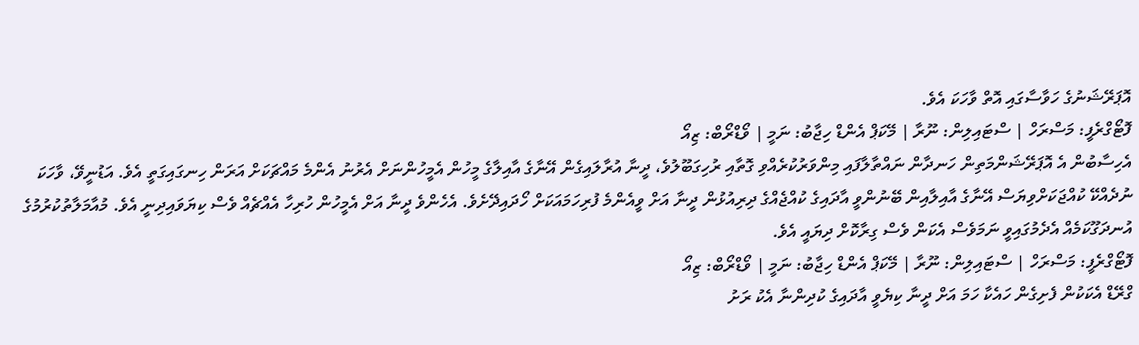އޮޕަރޭޝަނުގެ ހަވާސާގައި އޮތް ވާހަކަ އެވެ.
ފޮޓޯގްރެފީ: މަސްރަހް | ސްޓައިލިން: ނޫރާ | މޭކަޕް އެންޑް ހިޖާބު: ނަމީ | ވޯޑްރޯބް: ޒިއޯ
އެހިސާބުން އެ އޮޕަރޭޝަންމަތިން ހަނދާން ނައްތާލާފައި މިންވަރުކުރެއްވި ގޮތާއި ރުހިގަބޫލުވެ، ދީނާ އުރާލައިގެން އޭނާގެ އާއިލާގެ މީހުން އެމީހުންނަށް އެރުނު އެންމެ މައްޗަކަށް އަރަން ހިނގައިގަތީ އެވެ. އަޑުނީވޭ، ވާހަކަ ނުދެއްކޭ ކުއްޖަކަށްވިޔަސް އޭނާގެ އާއިލާއިން ބޭނުންވީ އާދައިގެ ކުއްޖެއްގެ ދިރިއުޅުން ދީނާ އަށް ވީއެންމެ ފުރިހަމައަކަށް ހޯދައިދޭށެވެ. އެހެންވެ ދީނާ އަށް އެމީހުން ހުރިހާ އެއްޗެއް ވެސް ކިޔަވައިދިނީ އެވެ. މުއާމަލާތުކުރުމުގެ އުނދަގޫކަމެއް އެދެމުގައިވީ ނަމަވެސް އެކަން ވެސް ގިރާކޮށް ދިޔައީ އެވެ.
ފޮޓޯގްރެފީ: މަސްރަހް | ސްޓައިލިން: ނޫރާ | މޭކަޕް އެންޑް ހިޖާބު: ނަމީ | ވޯޑްރޯބް: ޒިއޯ
ގްރޭޑް އެކަކުން ފެށިގެން ހައެކާ ހަމަ އަށް ދީނާ ކިޔެވީ އާދައިގެ ކުދިންނާ އެކު ރަށު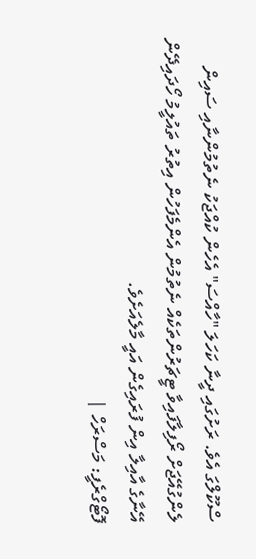ސްކޫލްގަ އެވެ. ރަށުގައި ދީނާ ކަހަލަ "ހާއްސަ" އެހެން ކުއްޖަކު ނެތުމުންނާއި ސައިން ލެންގުއޭޖަށް ރޯފިލާފައިވާ ޓީޗަރުންތަކެއް ނެތުމުން އެންމެފަހުން އިތުރު ތައުލީމު ހޯދައިދޭން އޭނާގެ އާއިލާ އިން ފުރައިގެން އައީ މާލެއަށެވެ.
ފޮޓޯގްރެފީ: މަސްރަހް |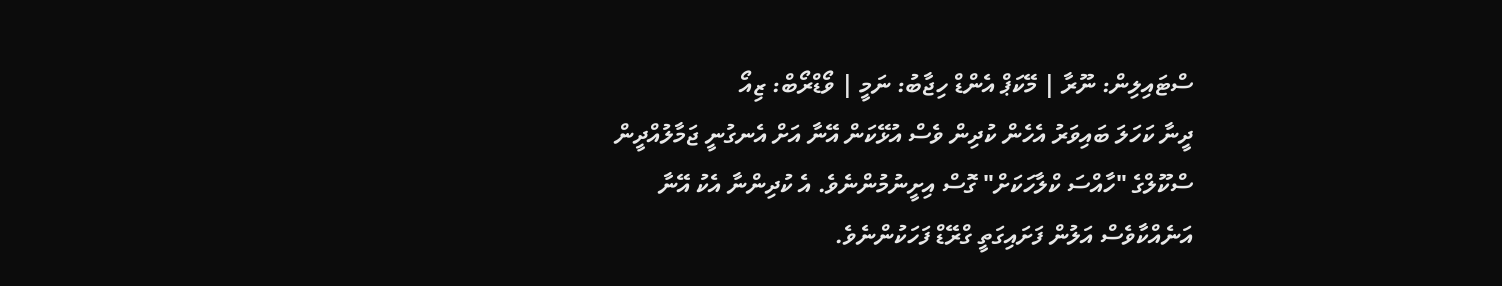ސްޓައިލިން: ނޫރާ | މޭކަޕް އެންޑް ހިޖާބު: ނަމީ | ވޯޑްރޯބް: ޒިއޯ
ދީނާ ކަހަލަ ބައިވަރު އެހެން ކުދިން ވެސް އުޅޭކަން އޭނާ އަށް އެނގުނީ ޖަމާލުއްދީން ސްކޫލްގެ "ހާއްސަ ކްލާހަކަށް" ގޮސް އިށީނުމުންނެވެ. އެ ކުދިންނާ އެކު އޭނާ އަނެއްކާވެސް އަލުން ފަށައިގަތީ ގްރޭޑް ފަހަކުންނެވެ.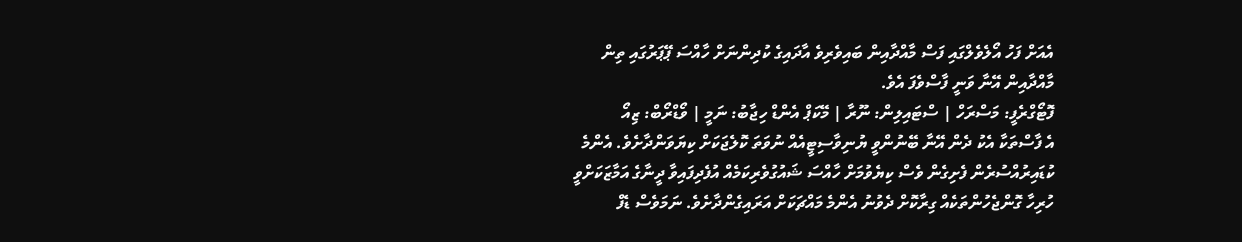އެއަށް ފަހު އޯލެވެލްގައި ފަސް މާއްދާއިން ބައިވެރިވެ އާދައިގެ ކުދިންނަށް ހާއްސަ ޕޭޕަރުގައި ތިން މާއްދާއިން އޭނާ ވަނީ ފާސްވެފަ އެވެ.
ފޮޓޯގްރެފީ: މަސްރަހް | ސްޓައިލިން: ނޫރާ | މޭކަޕް އެންޑް ހިޖާބު: ނަމީ | ވޯޑްރޯބް: ޒިއޯ
އެ ފާސްތަކާ އެކު ދެން އޭނާ ބޭނުންވީ ޔުނިވާސިޓީއެއް ނުވަތަ ކޮލެޖަކަށް ކިޔަވަންދާށެވެ. އެންމެ ކުޑައިރުއްސުރެން ފެށިގެން ވެސް ކިޔެވުމަށް ހާއްސަ ޝައުގުވެރިކަމެއް އުފެދިފައިވާ ދީނާގެ އަމާޒަކަށްވީ ހުރިހާ ގޮންޖެހުންތަކެއް ގިރާކޮށް ދެވުނު އެންމެ މައްޗަކަށް އަރައިގެންދާށެވެ. ނަމަވެސް ޑެފް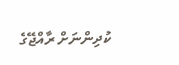ކުދިންނަށް ރާއްޖޭގެ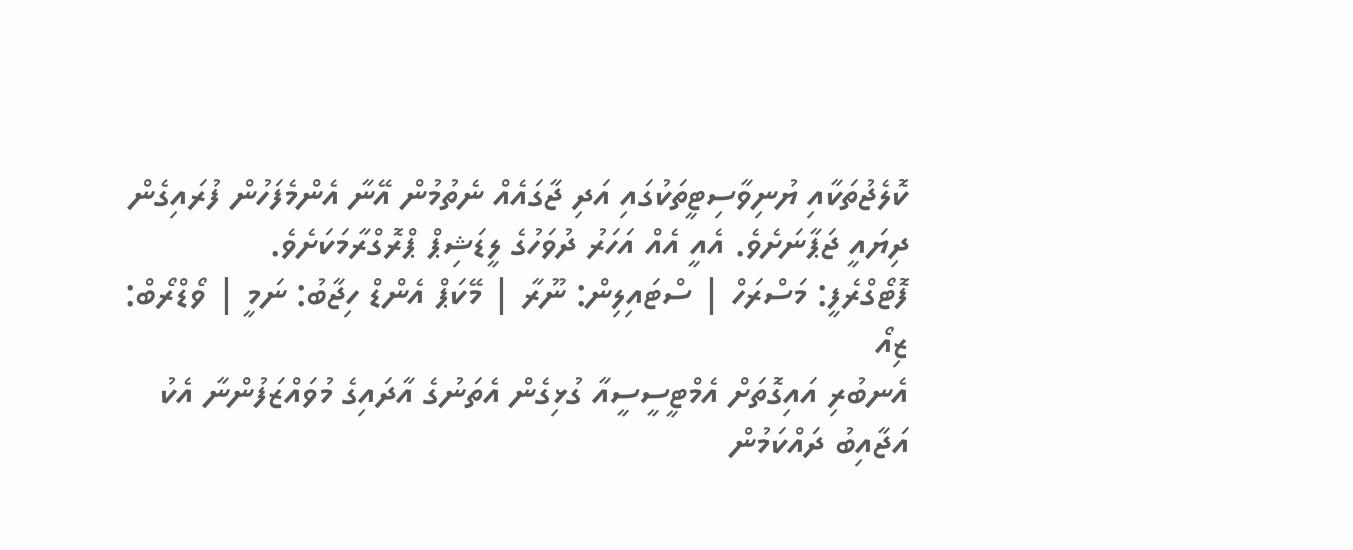ކޮލެޖުތަކާއި ޔުނިވާސިޓީތަކުގައި އަދި ޖާގައެއް ނެތުމުން އޭނާ އެންމެފަހުން ފުރައިގެން ދިޔައީ ޖަޕާނަށެވެ. އެއީ އެއް އަހަރު ދުވަހުގެ ލީޑަޝިޕް ޕްރޮގްރާމަކަށެވެ.
ފޮޓޯގްރެފީ: މަސްރަހް | ސްޓައިލިން: ނޫރާ | މޭކަޕް އެންޑް ހިޖާބު: ނަމީ | ވޯޑްރޯބް: ޒިއޯ
އެނބުރި އައިގޮތަށް އެމްޓީސީސީއާ ގުޅިގެން އެތަނުގެ އާދައިގެ މުވައްޒަފުންނާ އެކު އަޖާއިބު ދައްކަމުން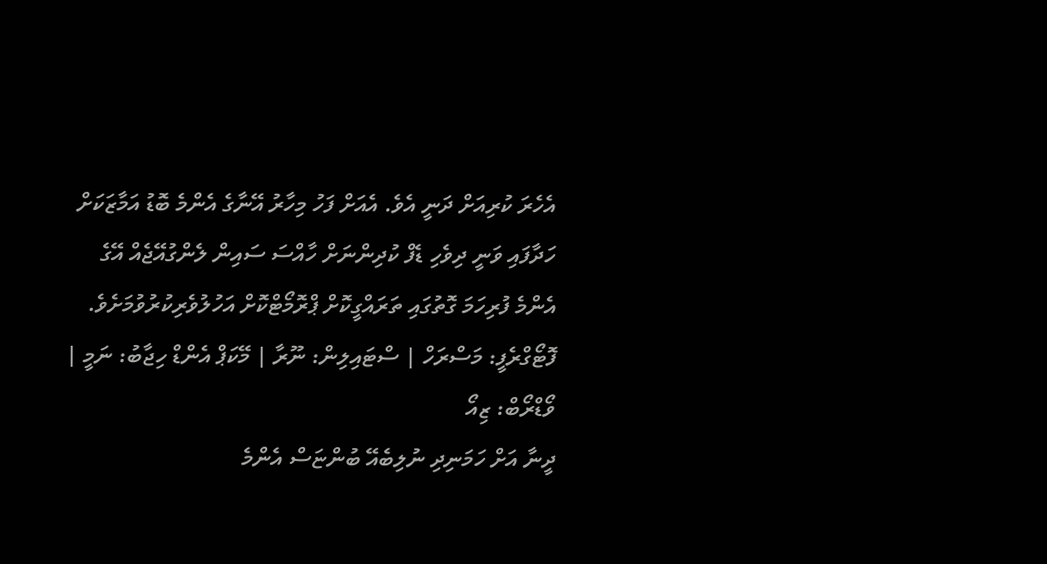އެހެރަ ކުރިއަށް ދަނީ އެވެ. އެއަށް ފަހު މިހާރު އޭނާގެ އެންމެ ބޮޑު އަމާޒަކަށް ހަދާފައި ވަނީ ދިވެހި ޑެފް ކުދިންނަށް ހާއްސަ ސައިން ލެންގުއޭޖެއް އޭގެ އެންމެ ފުރިހަމަ ގޮތުގައި ތަރައްގީކޮށް ޕްރޮމޯޓްކޮށް އަހުލުވެރިކުރުވުމަށެވެ.
ފޮޓޯގްރެފީ: މަސްރަހް | ސްޓައިލިން: ނޫރާ | މޭކަޕް އެންޑް ހިޖާބު: ނަމީ | ވޯޑްރޯބް: ޒިއޯ
ދީނާ އަށް ހަމަނިދި ނުލިބެއޭ ބުންޏަސް އެންމެ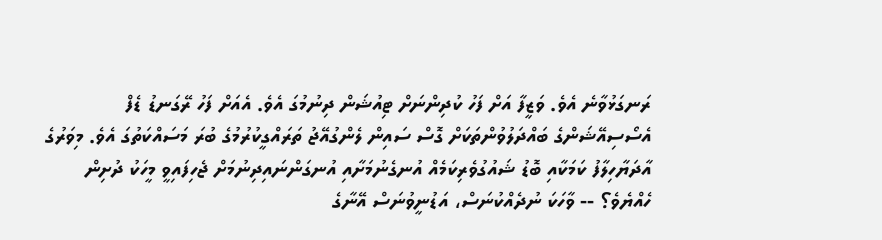ރަނގަޅުވާނެ އެވެ. ވަޒީފާ އަށް ފަހު ކުދިންނަށް ޓިއުޝަން ދިނުމުގަ އެވެ. އެއަށް ފަހު ރޭގަނޑު ޑެފް އެސޯސިއޭޝަންގެ ބައްދަލުވުންތަކަށް ގޮސް ސައިން ލެންގުއޭޖު ތަރައްގީކުރުމުގެ ބުރަ މަސައްކަތުގަ އެވެ. މިވަރުގެ އާދަޔާހިލާފު ކަމަކާއި ބޮޑު ޝައުގުވެރިކަމެއް އުނގެނުމަށާއި އުނގަންނައިދިނުމަށް ޖެހިފައިވީ މީހަކު ދުށިން ހެއްޔެވެ؟ -- ވާހަކަ ނުދެއްކުނަސް، އަޑުނީވުނަސް އޭނާގެ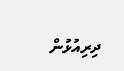ދިރިއުޅުން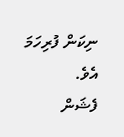ނިކަން ފުރިހަމަ އެވެ.
ފެޝަން